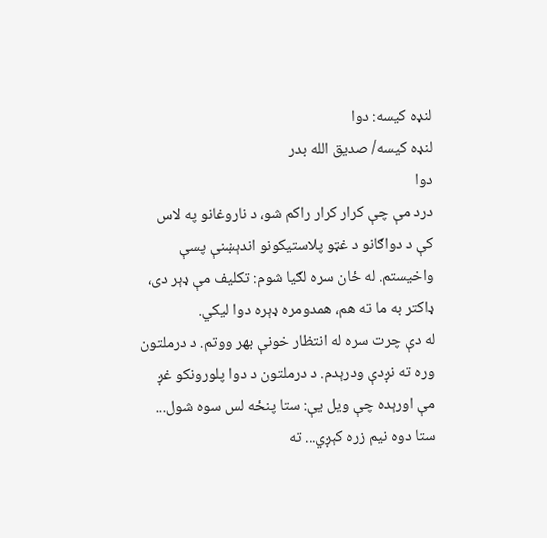لنډه کيسه: دوا
لنډه کیسه/ صديق الله بدر
دوا
درد مې چې کرار کرار راکم شو، د ناروغانو په لاس کې د دواګانو د غټو پلاستیکونو اندېښنې پسې واخیستم. له ځان سره لګیا شوم: تکلیف مې ډېر دی، ډاکتر به ما ته هم، همدومره ډېره دوا لیکي.
له دې چرت سره له انتظار خونې بهر ووتم. د درملتون وره ته نږدې ودرېدم. د درملتون د دوا پلورونکو غږ مې اورېده چې ویل يې: ستا پنځه لس سوه شول... ستا دوه نیم زره کېږي... ته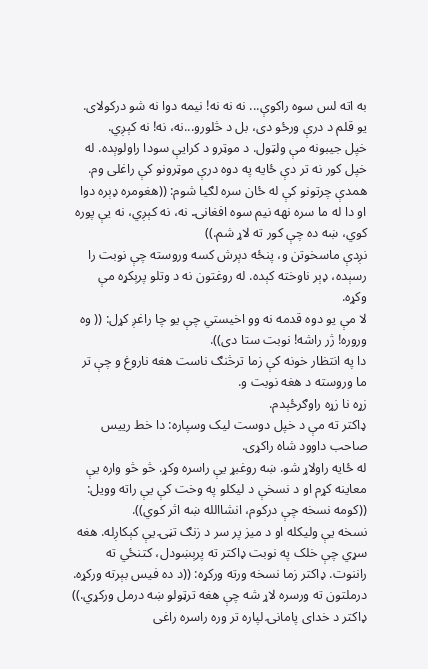به اته لس سوه راکوې... نه نه نه! نیمه دوا نه شو درکولای. یو قلم د درې ورځو دی، بل د څلورو...نه، نه! نه کېږي.
خپل جیبونه مې ولټول. د موټرو د کرايې سودا راولوېده. له خپل کور نه تر دې ځایه په دوه درې موټرونو کې راغلی وم. همدې چرتونو کې له ځان سره لګیا شوم: ((هغومره ډېره دوا او دا له ما سره نهه نیم سوه افغانۍ. نه، نه کېږي، نه يې پوره کوي، ښه ده چې کور ته لاړ شم.))
نږدې ماسخوتن و، پنځه دېرش کسه وروسته چې نوبت را رسېده، ډېر ناوخته کېده. له روغتون نه د وتلو پرېکړه مې وکړه.
لا مې یو دوه قدمه نه وو اخیستي چې یو چا راغږ کړل: (( وه وروره! ژر راشه! نوبت ستا دی)).
دا په انتظار خونه کې زما ترڅنګ ناست هغه ناروغ و چې تر ما وروسته د هغه نوبت و.
زړه نا زړه راوګرځېدم.
ډاکتر ته مې د خپل دوست لیک وسپاره: دا خط رییس صاحب داوود شاه راکړی.
له ځایه راولاړ شو. ښه روغبړ یې راسره وکړ. څو څو واره يې معاینه کړم او د نسخې د لیکلو په وخت کې يې راته وویل: ((کومه نسخه چې درکوم، انشاالله ښه اثر کوي)).
نسخه يې ولیکله او د میز پر سر د زنګ تڼۍ يې کېکاږله. هغه سړي چې خلک په نوبت ډاکتر ته پرېښودل، کتنځي ته راننوت. ډاکتر زما نسخه ورته ورکړه: ((د ده فیس بېرته ورکړه. درملتون ته ورسره لاړ شه چې هغه ترټولو ښه درمل ورکړي.))
ډاکتر د خدای پامانۍ لپاره تر وره راسره راغی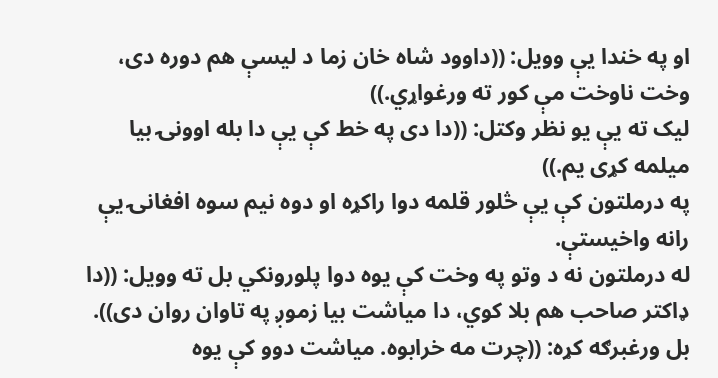او په خندا يې وويل: ((داوود شاه خان زما د لیسې هم دوره دی، وخت ناوخت مې کور ته ورغواړي.))
لیک ته يې یو نظر وکتل: ((دا دی په خط کې يې دا بله اوونۍ بیا میلمه کړی یم.))
په درملتون کې يې څلور قلمه دوا راکړه او دوه نیم سوه افغانۍ یې رانه واخیستې.
له درملتون نه د وتو په وخت کې یوه دوا پلورونکي بل ته وویل: ((دا ډاکتر صاحب هم بلا کوي، دا میاشت بیا زموږ په تاوان روان دی)).
بل ورغبرګه کړه: ((چرت مه خرابوه. میاشت دوو کې یوه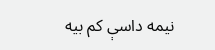نیمه داسې کم بیه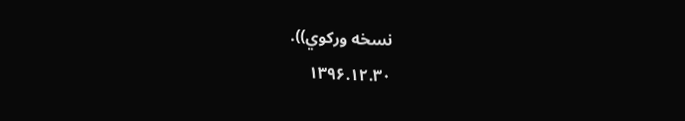نسخه ورکوي)).
۱۳۹۶.۱۲.۳۰